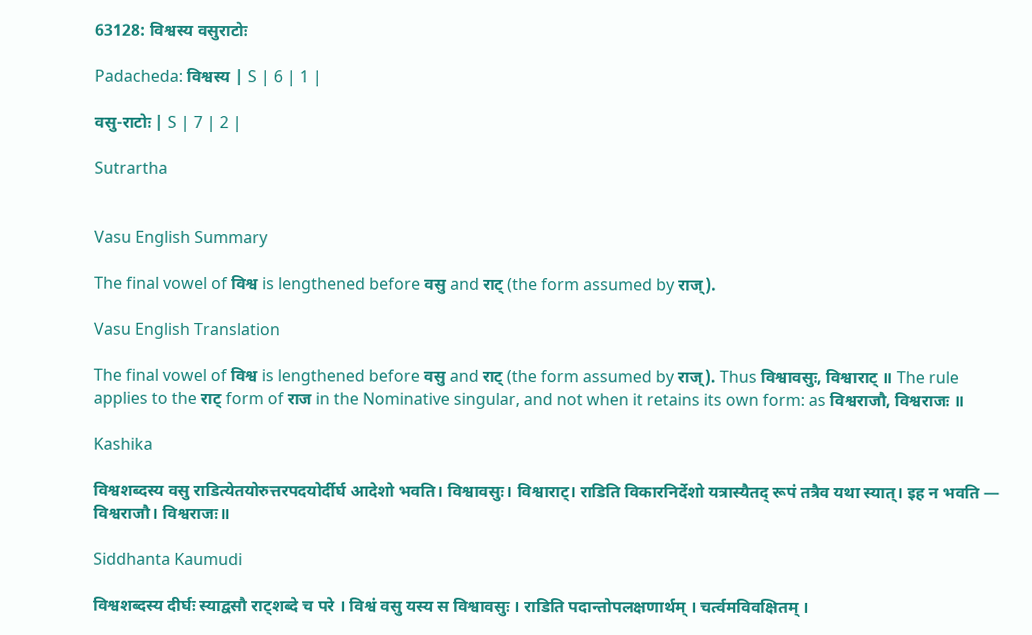63128: विश्वस्य वसुराटोः

Padacheda: विश्वस्य | S | 6 | 1 |

वसु-राटोः | S | 7 | 2 |

Sutrartha


Vasu English Summary

The final vowel of विश्व is lengthened before वसु and राट् (the form assumed by राज्).

Vasu English Translation

The final vowel of विश्व is lengthened before वसु and राट् (the form assumed by राज्). Thus विश्वावसुः, विश्वाराट् ॥ The rule applies to the राट् form of राज in the Nominative singular, and not when it retains its own form: as विश्वराजौ, विश्वराजः ॥

Kashika

विश्वशब्दस्य वसु राडित्येतयोरुत्तरपदयोर्दीर्घ आदेशो भवति। विश्वावसुः। विश्वाराट्। राडिति विकारनिर्देशो यत्रास्यैतद् रूपं तत्रैव यथा स्यात्। इह न भवति — विश्वराजौ। विश्वराजः॥

Siddhanta Kaumudi

विश्वशब्दस्य दीर्घः स्याद्वसौ राट्शब्दे च परे । विश्वं वसु यस्य स विश्वावसुः । राडिति पदान्तोपलक्षणार्थम् । चर्त्वमविवक्षितम् ।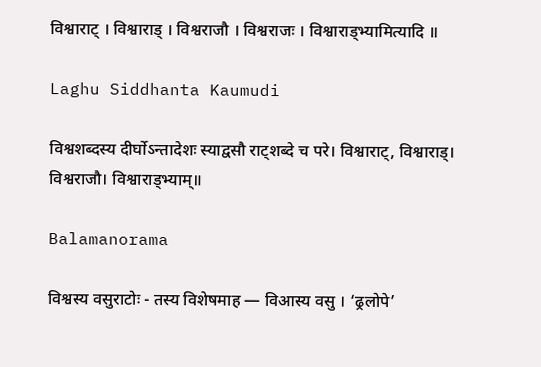विश्वाराट् । विश्वाराड् । विश्वराजौ । विश्वराजः । विश्वाराड्भ्यामित्यादि ॥

Laghu Siddhanta Kaumudi

विश्वशब्दस्य दीर्घोऽन्तादेशः स्याद्वसौ राट्शब्दे च परे। विश्वाराट्, विश्वाराड्। विश्वराजौ। विश्वाराड्भ्याम्॥

Balamanorama

विश्वस्य वसुराटोः - तस्य विशेषमाह — विआस्य वसु । ‘ढ्रलोपे’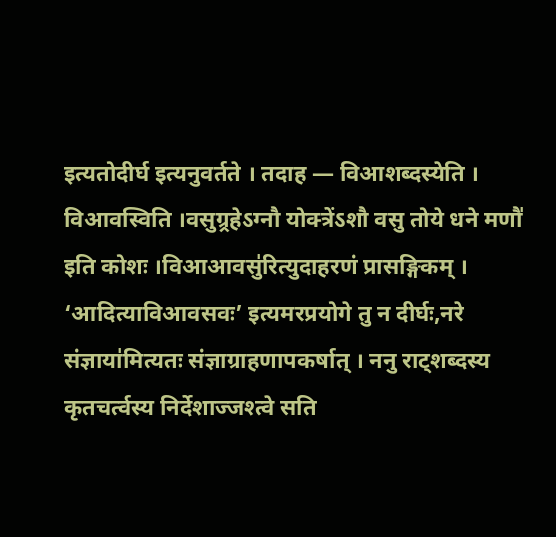इत्यतोदीर्घ इत्यनुवर्तते । तदाह — विआशब्दस्येति । विआवस्विति ।वसुग्र्रहेऽग्नौ योक्त्रेंऽशौ वसु तोये धने मणौ॑ इति कोशः ।विआआवसु॑रित्युदाहरणं प्रासङ्गिकम् । ‘आदित्याविआवसवः’ इत्यमरप्रयोगे तु न दीर्घः,नरे संज्ञाया॑मित्यतः संज्ञाग्राहणापकर्षात् । ननु राट्शब्दस्य कृतचर्त्वस्य निर्देशाज्जश्त्वे सति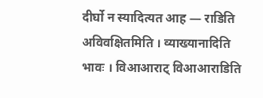दीर्घो न स्यादित्यत आह — राडिति अविवक्षितमिति । व्याख्यानादिति भावः । विआआराट् विआआराडिति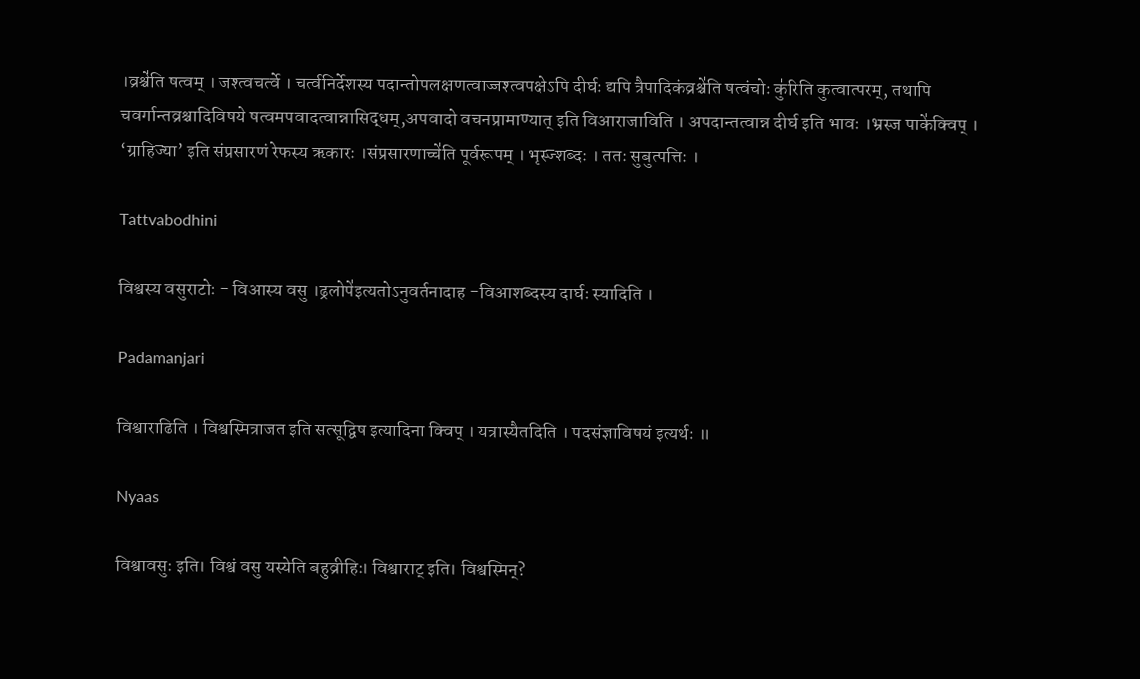।व्रश्चे॑ति षत्वम् । जश्त्वचर्त्वे । चर्त्वनिर्देशस्य पदान्तोपलक्षणत्वाज्जश्त्वपक्षेऽपि दीर्घः द्यपि त्रैपादिकंव्रश्चे॑ति षत्वंचोः कु॑रिति कुत्वात्परम्, तथापि चवर्गान्तव्रश्चादिविषये षत्वमपवादत्वान्नासिद्धम्,अपवादो वचनप्रामाण्यात् इति विआराजाविति । अपदान्तत्वान्न दीर्घ इति भावः ।भ्रस्ज पाके॑क्विप् । ‘ग्राहिज्या’ इति संप्रसारणं रेफस्य ऋकारः ।संप्रसारणाच्चे॑ति पूर्वरूपम् । भृस्ज्शब्दः । ततः सुबुत्पत्तिः ।

Tattvabodhini

विश्वस्य वसुराटोः - विआस्य वसु ।ढ्रलोपे॑इत्यतोऽनुवर्तनादाह -विआशब्दस्य दार्घः स्यादिति ।

Padamanjari

विश्वाराढिति । विश्वस्मित्राजत इति सत्सूद्विष इत्यादिना क्विप् । यत्रास्यैतदिति । पदसंज्ञाविषयं इत्यर्थः ॥

Nyaas

विश्वावसुः इति। विश्वं वसु यस्येति बहुव्रीहिः। विश्वाराट् इति। विश्वस्मिन्?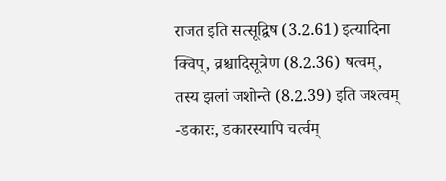राजत इति सत्सूद्विष (3.2.61) इत्यादिना क्विप्, व्रश्चादिसूत्रेण (8.2.36) षत्वम्, तस्य झलां जशोन्ते (8.2.39) इति जश्त्वम् -डकारः, डकारस्यापि चर्त्वम्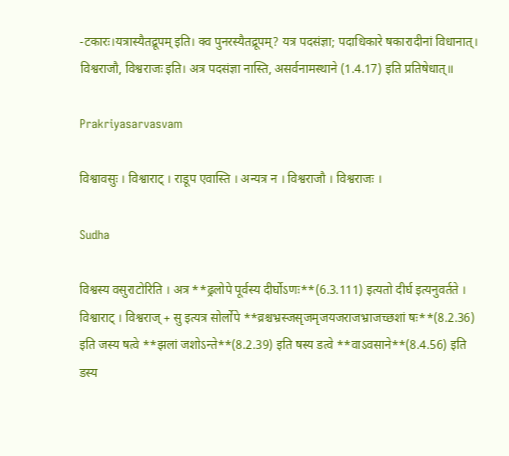-टकारः।यत्रास्यैतद्रूपम् इति। क्व पुनरस्यैतद्रूपम्? यत्र पदसंज्ञा; पदाधिकारे षकारादीनां विधानात्। विश्वराजौ, विश्वराजः इति। अत्र पदसंज्ञा नास्ति, असर्वनामस्थाने (1.4.17) इति प्रतिषेधात्॥

Prakriyasarvasvam

विश्वावसुः । विश्वाराट् । राडूप एवास्ति । अन्यत्र न । विश्वराजौ । विश्वराजः ।

Sudha

विश्वस्य वसुराटोरिति । अत्र **ढ्रलोपे पूर्वस्य दीर्घोऽणः**(6.3.111) इत्यतो दीर्घ इत्यनुवर्तते । विश्वाराट् । विश्वराज् + सु इत्यत्र सोर्लोपे **व्रश्चभ्रस्जसृजमृजयजराजभ्राजच्छशां षः**(8.2.36) इति जस्य षत्वे **झलां जशोऽन्ते**(8.2.39) इति षस्य डत्वे **वाऽवसाने**(8.4.56) इति डस्य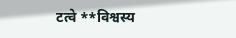टत्वे **विश्वस्य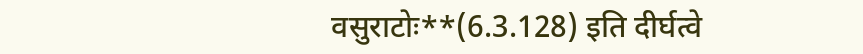वसुराटोः**(6.3.128) इति दीर्घत्वे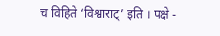च विहिते ‘विश्वाराट्’ इति । पक्षे -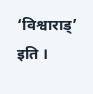‘विश्वाराड्’ इति ।